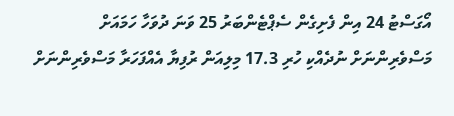އޯގަސްޓު 24 އިން ފެށިގެން ސެޕްޓެންބަރު 25 ވަނަ ދުވަހާ ހަމައަށް މަސްވެރިންނަށް ނުދެއްކި ހުރި 17.3 މިލިއަން ރުފިޔާ އެއްފަހަރާ މަސްވެރިންނަށް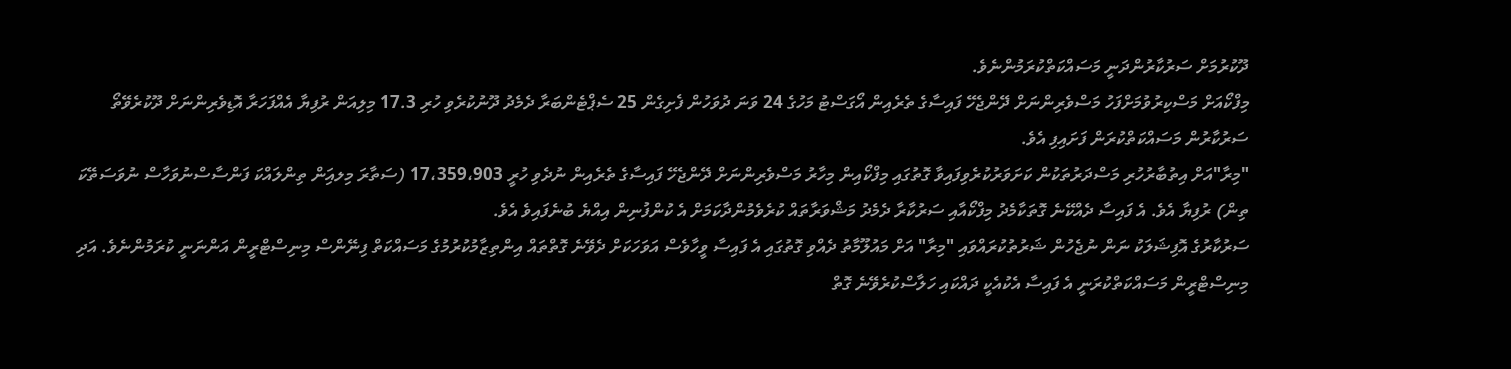ދޫކުރުމަށް ސަރުކާރުންދަނީ މަސައްކަތްކުރަމުންނެވެ.
މިފްކޯއަށް މަސްކިރުވުމަށްފަހު މަސްވެރިންނަށް ދޭންޖެހޭ ފައިސާގެ ތެރެއިން އޯގަސްޓު މަހުގެ 24 ވަނަ ދުވަހުން ފެށިގެން 25 ސެޕްޓެންބަރާ ދެމެދު ދޫނުކުރެވި ހުރި 17.3 މިލިއަން ރުފިޔާ އެއްފަހަރާ އޮޑިވެރިންނަށް ދޫކުރެވޭތޯ ސަރުކާރުން މަސައްކަތްކުރަން ފަށައިފި އެވެ.
"މިރާ"އަށް އިތުބާރުހުރި މަސްދަރުތަކުން ކަށަވަރުކުރެވިފައިވާ ގޮތުގައި މިފްކޯއިން މިހާރު މަސްވެރިންނަށް ދޭންޖެހޭ ފައިސާގެ ތެރެއިން ނުދެވި ހުރީ 17،359،903 (ސަތާރަ މިލއިަން ތިންލައްކަ ފަންސާސްނުވަހާސް ނުވަސަތޭކަ ތިން) ރުފިޔާ އެވެ. އެ ފައިސާ ދެއްކޭނެ ގޮތަކާމެދު މިފްކޯއާއި ސަރުކާރާ ދެމެދު މަޝްވަރާތައް ކުރެވެމުންދާކަމަށް އެ ކުންފުނިން އިއްޔެ ބުނެފައިވެ އެވެ.
ސަރުކާރުގެ އޮފިޝަލަކު ނަން ނުޖެހުން ޝަރުތުކުރައްވައި "މިރާ" އަށް މައުލޫމާތު ދެއްވި ގޮތުގައި އެ ފައިސާ ވީހާވެސް އަވަހަކަށް ދެވޭނެ ގޮތްތައް އިންތިޒާމުކުރުމުގެ މަސައްކަތް ފިނޭންސް މިނިސްޓްރީން އަންނަނީ ކުރަމުންނެވެ. އަދި މިނިސްޓްރީން މަސައްކަތްކުރަނީ އެ ފައިސާ އެކުއެކީ ދައްކައި ހަލާސްކުރެވޭނެ ގޮތް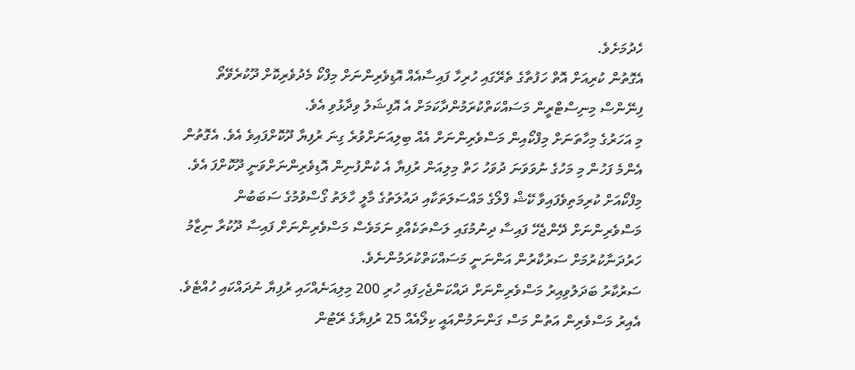ހެދުމަށެވެ.
އެގޮތުން ކުރިއަށް އޮތް ހަފުތާގެ ތެރޭގައި ހުރިހާ ފައިސާއެއް އޮޑިވެރިންނަށް މިފްކޯ މެދުވެރިކޮށް ދޫކުރެވޭތޯ ފިނޭންސް މިނިސްޓްރީން މަސައްކަތްކުރަމުންދާކަމަށް އެ އޮފިޝަލު ވިދާޅުވި އެވެ.
މި އަހަރުގެ މިހާތަނަށް މިފްކޯއިން މަސްވެރިންނަށް އެއް ބިލިއަނަށްވުރެ ގިނަ ރުފިޔާ ދޫކޮށްފައިވެ އެވެ. އެގޮތުން އެންމެ ފަހުން މި މަހުގެ ނުވަވަނަ ދުވަހު ހަތް މިލިއަން ރުފިޔާ އެ ކުންފުނިން އޮޑިވެރިންނަށްވަނީ ދޫކޮށްފަ އެވެ.
މިފްކޯއަށް ކުރިމަތިވެފައިވާ ކޭޝް ފްލޯގެ މައްސަލަތަކާއި ދައުލަތުގެ މާލީ ހާލަތު ގޯސްވުމުގެ ސަބަބުން މަސްވެރިންނަށް ދޭންޖެހޭ ފައިސާ ދިނުމުގައި ލަސްތަކެއްވި ނަމަވެސް މަސްވެރިންނަށް ފައިސާ ދޫކުރާ ނިޒާމު ހަރުދަނާކުރުމަށް ސަރުކާރުން އަންނަނީ މަސައްކަތްކުރަމުންނެވެ.
ސަރުކާރު ބަދަލުވިއިރު މަސްވެރިންނަށް ދައްކަންޖެހިފައި ހުރި 200 މިލިއަނެއްހައި ރުފިޔާ ނުދައްކައި ހުއްޓެވެ. އެއިރު މަސްވެރިން އަތުން މަސް ގަންނަމުންއައީ ކިލޯއެއް 25 ރުފިޔާގެ ރޭޓުން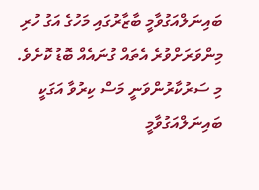ބައިނަލްއަގުވާމީ ބާޒާރުގައި މަހުގެ އަގު ހުރި މިންވަރަށްވުރެ އެތައް ގުނައެއް ބޮޑު ކޮށެވެ.
މި ސަރުކާރުންވަނީ މަސް ކިރުވާ އަގަކީ ބައިނަލްއަގުވާމީ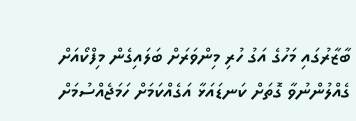ބާޒާރުގައި މަހުގެ އަގު ހުރި މިންވަރަށް ބަލައިގެން މިފްކޯއަށް ގެއްލުންނުވާ ގޮތަށް ކަނޑައަޅާ އަގެއްކަމަށް ހަމަޖެއްސުމަށް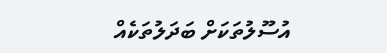އުސޫލުތަކަށް ބަދަލުތަކެއް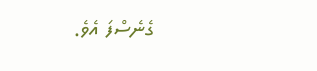ގެނެސްފަ އެވެ.